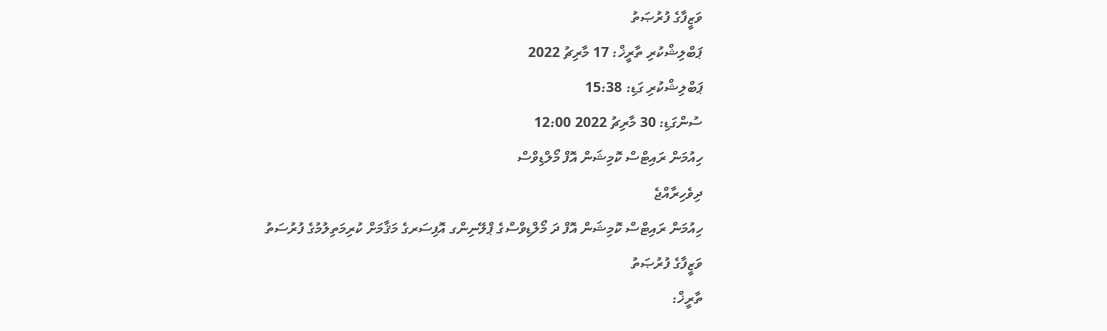ވަޒީފާގެ ފުރުޞަތު
ޕަބްލިޝްކުރި ތާރީޚް: 17 މާރިޗު 2022
ޕަބްލިޝްކުރި ގަޑި: 15:38
ސުންގަޑި: 30 މާރިޗު 2022 12:00
ހިއުމަން ރައިޓްސް ކޮމިޝަން އޮފް މޯލްޑިވްސް
ދިވެހިރާއްޖެ
ހިއުމަން ރައިޓްސް ކޮމިޝަން އޮފް ދަ މޯލްޑިވްސްގެ ޕްލޭނިންގ އޮފިސަރގެ މަޤާމަށް ކުރިމަތިލުމުގެ ފުރުސަތު
ވަޒީފާގެ ފުރުޞަތު
ތާރީޚް: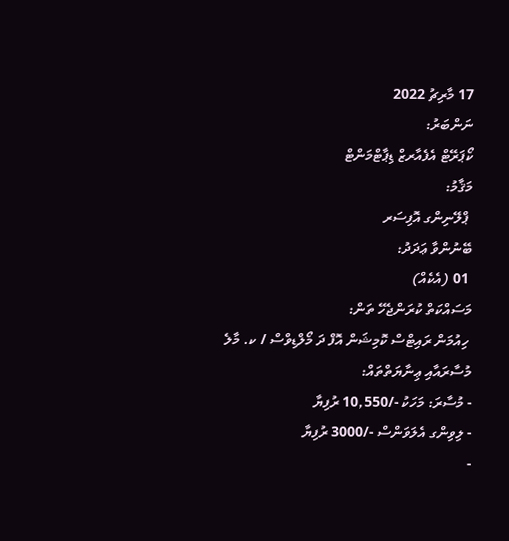17 މާރިޗު 2022
ނަންބަރު:
ކޯޕަރޭޓް އެފެއާރޒް ޑިޕާޓްމަންޓް
މަޤާމު:
 ޕްލޭނިންގ އޮފިސަރ
ބޭނުންވާ ޢަދަދު:
 01 (އެކެއް)
މަސައްކަތް ކުރަންޖެހޭ ތަން:
 ހިއުމަން ރައިޓްސް ކޮމިޝަން އޮފް ދަ މޯލްޑިވްސް / ކ. މާލެ
މުސާރައާއި ޢިނާޔަތްތައް:
- މުސާރަ: މަހަކު -/10,550 ރުފިޔާ
- ލިވިންގ އެލަވަންސް -/3000 ރުފިޔާ
-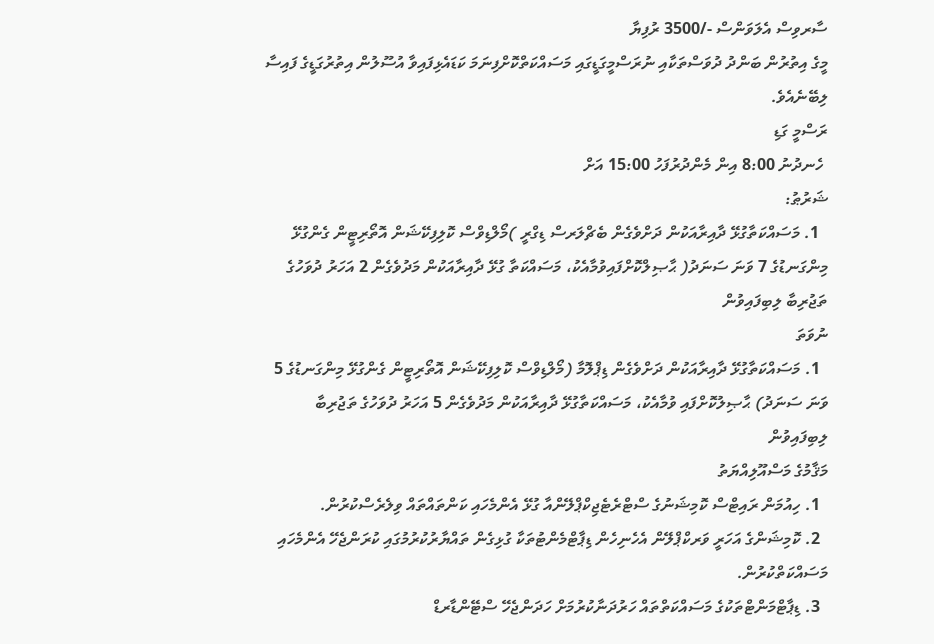ސާރވިސް އެލަވަންސް -/3500 ރުފިޔާ
މީގެ އިތުރުން ބަންދު ދުވަސްތަކާއި ނުރަސްމީގަޑީގައި މަސައްކަތްކޮށްފިނަމަ ކަޑައެޅިފައިވާ އުސޫލުން އިތުރުގަޑީގެ ފައިސާ ލިބޭނެއެވެ.
ރަސްމީ ގަޑި
 ހެނދުނު 8:00 އިން މެންދުރުފަހު 15:00 އަށް
ޝަރުޠު:
  1. މަސައްކަތާގުޅޭ ދާއިރާއަކުން ދަށްވެގެން ބެޗްލަރސް ޑިގްރީ )މޯލްޑިވްސް ކޮލިފިކޭޝަން އޮތޯރިޓީން ގެންގުޅޭ މިންގަނޑުގެ 7 ވަނަ ސަނަދު( ޙާޞިލްކޮށްފައިވުމާއެކު، މަސައްކަތާ ގުޅޭ ދާއިރާއަކުން މަދުވެގެން 2 އަހަރު ދުވަހުގެ ތަޖުރިބާ ލިބިފައިވުން
ނުވަތަ
  1. މަސައްކަތާގުޅޭ ދާއިރާއަކުން ދަށްވެގެން ޑިޕްލޮމާ (މޯލްޑިވްސް ކޮލިފިކޭޝަން އޮތޯރިޓީން ގެންގުޅޭ މިންގަނޑުގެ 5 ވަނަ ސަނަދު) ޙާޞިލުކޮށްފައި ވުމާއެކު، މަސައްކަތާގުޅޭ ދާއިރާއަކުން މަދުވެގެން 5 އަހަރު ދުވަހުގެ ތަޖުރިބާ ލިބިފައިވުން
މަޤާމުގެ މަސްއޫލިއްޔަތު
  1. ހިއުމަން ރައިޓްސް ކޮމިޝަނުގެ ސްޓްރެޓެޖިކްޕްލޭންއާ ގުޅޭ އެންމެހައި ކަންތައްތައް ވިލެރެސްކުރުން.
  2. ކޮމިޝަންގެ އަހަރީ ވަރކްޕްލޭން އެހެނިހެން ޑިޕާޓްމެންޓުތަކާ ގުޅިގެން ތައްޔާރުކުރުމުގައި ކުރަންޖެހޭ އެންމެހައި މަސައްކަތްކުރުން.
  3. ޑިޕާޓްމަންޓްތަކުގެ މަސައްކަތްތައް ހަރުދަނާކުރުމަށް ހަދަންޖެހޭ ސްޓޭންޑާރޑް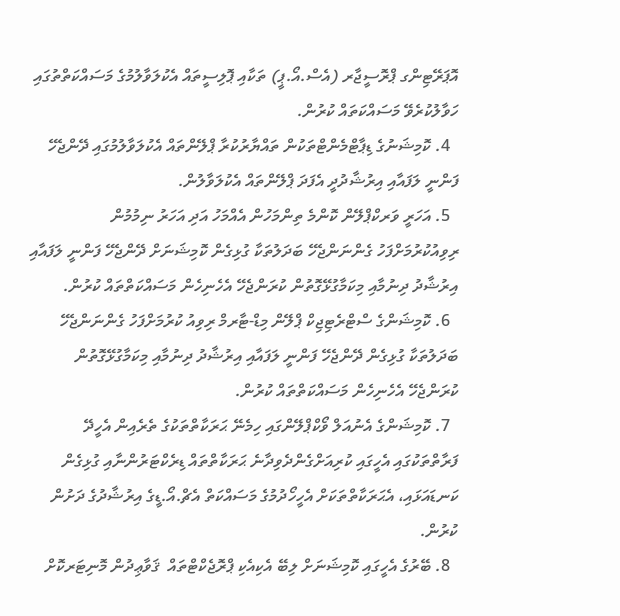އޮޕަރޭޓިންގ ޕްރޮސީޖާރ (އެސް.އޯ.ޕީ) ތަކާއި ޕޮލިސީތައް އެކުލަވާލުމުގެ މަސައްކަތްތުގައި ހަވާލުކުރެވޭ މަސައްކަތައް ކުރުން.
  4. ކޮމިޝަނުގެ ޑިޕާޓްމެންޓްތަކުން ތައްޔާރުކުރާ ޕްލޭންތައް އެކުލަވާލުމުގައި ދޭންޖެހޭ ފަންނީ ލަފައާއި އިރުޝާދުދީ އެފަދަ ޕްލޭންތައް އެކުލަވާލުން.
  5. އަހަރީ ވަރކްޕްލޭން ކޮންމެ ތިންމަހުން އެއްމަހު އަދި އަހަރު ނިމުމުން ރިވިއުކުރުމަށްފަހު ގެންނަންޖެހޭ ބަދަލުތަކާ ގުޅިގެން ކޮމިޝަނަށް ދޭންޖެހޭ ފަންނީ ލަފައާއި އިރުޝާދު ދިނުމާއި މިކަމާގުޅޭގޮތުން ކުރަންޖެހޭ އެހެނިހެން މަސައްކަތްތައް ކުރުން.
  6. ކޮމިޝަންގެ ސްޓްރެޓިޖިކް ޕްލޭން މިޑް-ޓާރމް ރިވިއު ކުރުމަށްފަހު ގެންނަންޖެހޭ ބަދަލުތަކާ ގުޅިގެން ދޭންޖެހޭ ފަންނީ ލަފައާއި އިރުޝާދު ދިނުމާއި މިކަމާގުޅޭގޮތުން ކުރަންޖެހޭ އެހެނިހެން މަސައްކަތްތައް ކުރުން.
  7. ކޮމިޝަންގެ އެނުއަލް ވޯކްޕްލޭންގައި ހިމެނޭ ޙަރަކާތްތަކުގެ ތެރެއިން އެހީދޭ ފަރާތްތަކުގައި އެހީގައި ކުރިއަށްގެންދެވިދާނެ ޙަރަކާތްތައް ޑިރެކްޓަރުންނާއި ގުޅިގެން ކަނޑައަޅައި، އެޙަރަކާތްތަކަށް އެހީހޯދުމުގެ މަސައްކަތް އެޗް.އޯ.ޑީގެ އިރުޝާދުގެ ދަށުން ކުރުން.
  8. ބޭރުގެ އެހީގައި ކޮމިޝަނަށް ލިބޭ އެކިއެކި ޕްރޮޖެކްޓްތައް  ޤަވާޢިދުން މޮނިޓަރކޮށް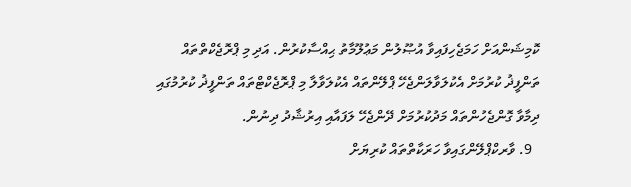ކޮމިޝަންއަށް ހަމަޖެހިފައިވާ އުޞޫލުން މަޢުލޫމާތު ޙިއްސާކުރުން. އަދި މި ޕްރޮޖެކްތްތައް ތަންފީޛު ކުރުމަށް އެކުލަވާލަންޖެހޭ ޕްލޭންތައް އެކުލަވާލާ މި ޕްރޮޖެކްޓްތައް ތަންފީޛު ކުރުމުގައި ދިމާވާ ގޮންޖެހުންތައް މަދުކުރުމަށް ދޭންޖެހޭ ލަފައާއި އިރުޝާދު ދިނުން.
  9. ވާރކްޕްލޭންގައިވާ ހަރަކާތްތައް ކުރިޔަށް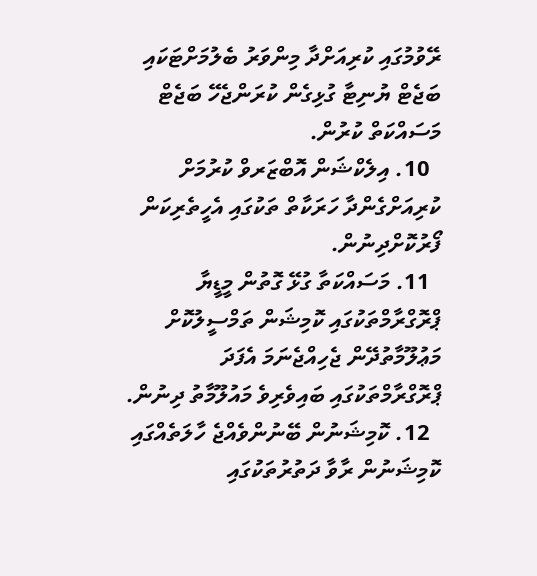ރޭވުމުގައި ކުރިއަށްދާ މިންވަރު ބެލުމަށްޓަކައި ބަޖެޓް ޔުނިޓާ ގުޅިގެން ކުރަންޖެހޭ ބަޖެޓް މަސައްކަތް ކުރުން.
  10. އިލެކްޝަން އޮބްޒަރވް ކުރުމަށް ކުރިއަށްގެންދާ ހަރަކާތް ތަކުގައި އެހީތެރިކަން ފޯރުކޮށްދިނުން.
  11. މަސައްކަތާ ގުޅޭ ގޮތުން މީޑީޔާ ޕްރޮގްރާމްތަކުގައި ކޮމިޝަން ތަމްސީލުކޮށް މަޢުލޫމާތުދޭން ޖެހިއްޖެނަމަ އެފަދަ ޕްރޮގްރާމްތަކުގައި ބައިވެރިވެ މައުލޫމާތު ދިނުން.
  12. ކޮމިޝަނުން ބޭނުންވެއްޖެ ހާލަތެއްގައި ކޮމިޝަނުން ރާވާ ދަތުރުތަކުގައި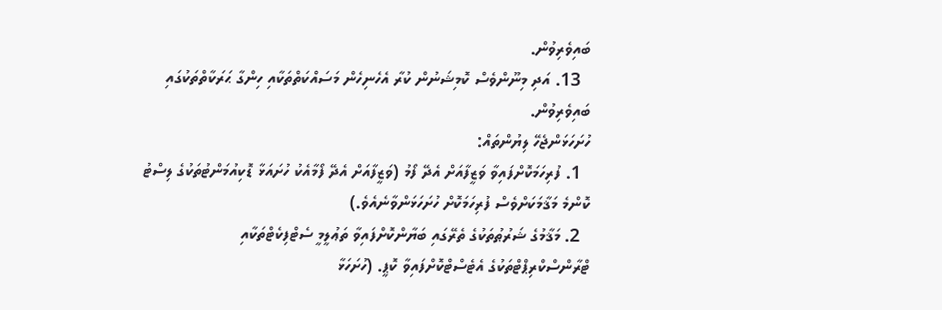ބައިވެރިވުން.
  13. އަދި މިނޫންވެސް ކޮމިޝަނުން ކުރާ އެހެނިހެން މަސައްކަތްތަކާއި ހިންގާ ޙަރަކާތްތަކުގައި ބައިވެރިވުން.
ހުށަހަޅަންޖެހޭ ލިޔުންތައް:
  1. ފުރިހަމަކޮށްފައިވާ ވަޒީފާއަށް އެދޭ ފޯމު (ވަޒީފާއަށް އެދޭ ފޯމާއެކު ހުށައަޅާ ޑޮކިއުމަންޓުތަކުގެ ލިސްޓު ކޮންމެ މަޤާމަކަށްވެސް ފުރިހަމަކޮށް ހުށަހަޅަންވާނެއެވެ.)
  2. މަޤާމުގެ ޝަރުޠުތަކުގެ ތެރޭގައި ބަޔާންކޮށްފައިވާ ތަޢުލީމީ ސެޓްފިކެޓްތަކާއި ޓްރާންސްކްރިޕްޓްތަކުގެ އެޓެސްޓްކޮށްފައިވާ ކޮޕީ. (ހުށަހަޅާ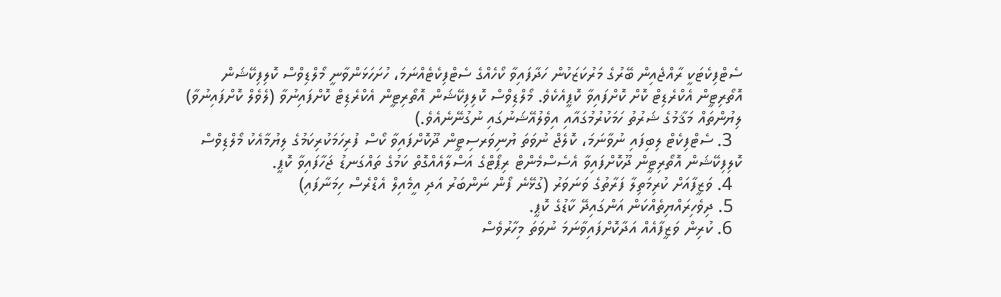ސެޓްފިކެޓަކީ ރާއްޖެއިން ބޭރުގެ މަރުކަޒަކުން ހަދާފައިވާ ކޯހެއްގެ ސެޓްފިކެޓެއްނަމަ، ހުށަހަޅަންވާނީ މޯލްޑިވްސް ކޮލިފިކޭޝަން އޮތޯރިޓީން އެކްރެޑިޓް ކޮށް ކޮށްފައިވާ ކޮޕީއެކެވެ. މޯލްޑިވްސް ކޮލިފިކޭޝަން އޮތޯރިޓީން އެކްރެޑިޓް ކޮށްފައިނުވާ (ލެވެލް ކޮށްފައިނުވާ) ލިޔުންތައް މަޤާމުގެ ޝަރުތު ހަމަކުރުމުގައާއި އިވެލުއޭޝަނުގައި ނުގުނޭނެއެވެ.)
  3. ސެޓްފިކެޓް ލިބިފައި ނުވާނަމަ، ކޮލެޖް ނުވަތަ ޔުނިވަރސިޓީން ދޫކޮށްފައިވާ ކޯސް ފުރިހަމަކުރިކަމުގެ ލިޔުމާއެކު މޯލްޑިވްސް ކޮލިފިކޭޝަން އޮތޯރިޓީން ދޫކޮށްފައިވާ އެސެސްމެންޓް ރިޕޯޓްގެ އަސްލާއެއްގޮތް ކަމުގެ ތައްގަނޑު ޖަހާފައިވާ ކޮޕީ.
  4. ވަޒީފާއަށް ކުރިމަތިލާ ފަރާތުގެ ވަނަވަރު (ގުޅޭނެ ފޯން ނަންބަރު އަދި އީމެއިލް އެޑްރެސް ހިމަނާފައި)
  5. ދިވެހިރައްޔިތެއްކަން އަންގައިދޭ ކާޑުގެ ކޮޕީ.
  6. ކުރިން ވަޒީފާއެއް އަދާކޮށްފައިވާނަމަ ނުވަތަ މިހާރުވެސް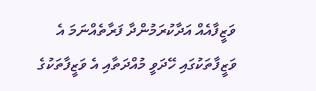ވަޒީފާއެއް އަދާކުރަމުންދާ ފަރާތެއްނަމަ އެ ވަޒީފާތަކުގައި ހޭދަވީ މުއްދަތާއި އެ ވަޒީފާތަކުގެ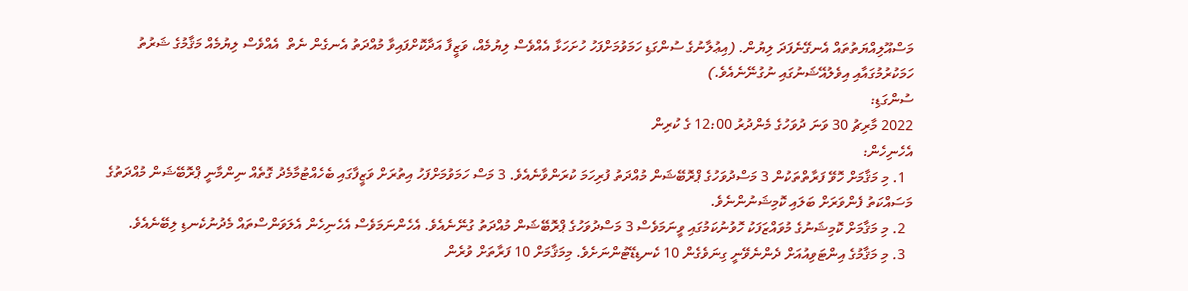މަސްއޫލިއްޔަތުތައް އެނގޭނެފަދަ ލިޔުން. (އިޢުލާނުގެ ސުންގަޑި ހަމަވުމަށްފަހު ހުށަހަޅާ އެއްވެސް ލިޔުމެއް، ވަޒީފާ އަދާކޮށްފައިވާ މުއްދަތު އެނގެން ނެތް  އެއްވެސް ލިޔުމެއް މަޤާމުގެ ޝަރުތު ހަމަކުރުމުގައާއި އިވެލުއޭޝަނުގައި ނުގުނޭނެއެވެ.)
ސުންގަޑި:
2022 މާރިޗު 30 ވަނަ ދުވަހުގެ މެންދުރު 12:00 ގެ ކުރިން
އެހެނިހެން:
  1. މި މަޤާމަށް ހޮވޭ ފަރާތްތަކުން 3 މަސްދުވަހުގެ ޕްރޮބޭޝަން މުއްދަތު ފުރިހަމަ ކުރަންވާނެއެވެ. 3 މަސް ހަމަވުމަށްފަހު އިތުރަށް ވަޒީފާގައި ބެހެއްޓުމާމެދު ގޮތެއް ނިންމާނީ ޕްރޮބޭޝަން މުއްދަތުގެ  މަސައްކަތު ފެންވަރަށް ބަލައި ކޮމިޝަނުންނެވެ.
  2. މި މަޤާމަށް ކޮމިޝަނުގެ މުވައްޒަފަކު ހޮވުނުކަމުގައި ވީނަމަވެސް 3 މަސްދުވަހުގެ ޕްރޮބޭޝަން މުއްދަތު ގުނޭނެއެވެ. އެހެންނަމަވެސް އެހެނިހެން އެލަވަންސްތައް މެދުނުކެނޑި ލިބޭނެއެވެ.
  3. މި މަޤާމުގެ އިންޓަވިއުއަށް ދެންނެވޭނީ ގިނަވެގެން 10 ކެނޑިޑޭޓުންނަށެވެ. މިމަޤާމަށް 10 ފަރާތަށް ވުރެން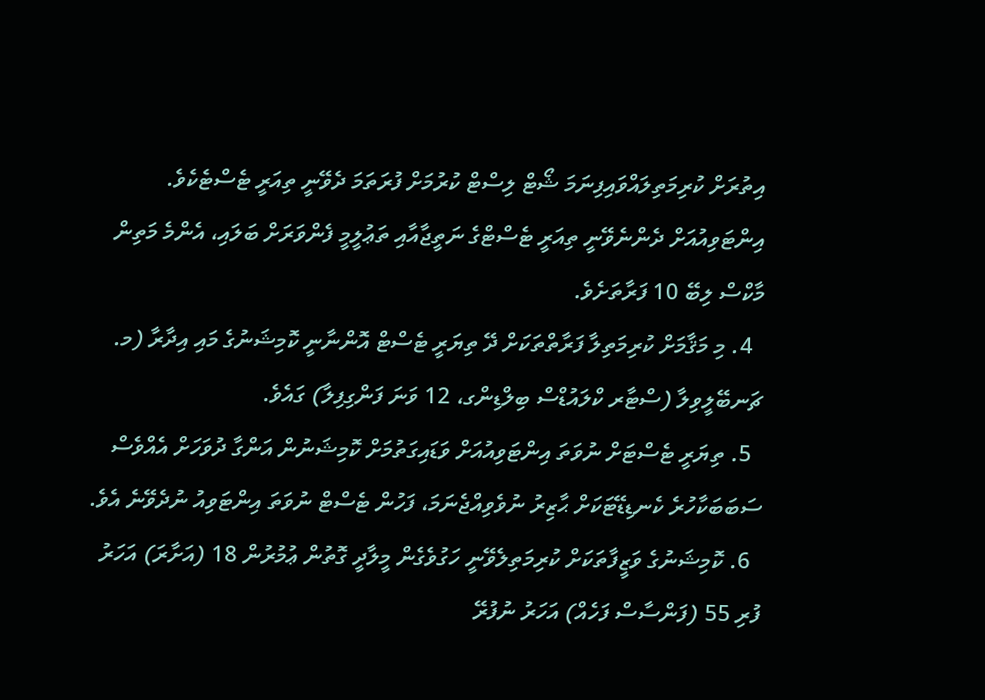އިތުރަށް ކުރިމަތިލައްވައިފިނަމަ ޝޯޓް ލިސްޓް ކުރުމަށް ފުރަތަމަ ދެވޭނީ ތިއަރީ ޓެސްޓެކެވެ. އިންޓަވިއުއަށް ދެންނެވޭނީ ތިއަރީ ޓެސްޓްގެ ނަތީޖާއާއި ތަޢުލީމީ ފެންވަރަށް ބަލައި، އެންމެ މަތިން މާކްސް ލިބޭ 10 ފަރާތަށެވެ.
  4. މި މަޤާމަށް ކުރިމަތިލާ ފަރާތްތަކަށް ދޭ ތިޔަރީ ޓެސްޓް އޮންނާނީ ކޮމިޝަނުގެ މައި އިދާރާ (މ. ޗަނބޭލީވިލާ (ސްޓާރ ކްލައުޑްސް ބިލްޑިންގ، 12 ވަނަ ފަންގިފިލާ) ގައެވެ.
  5. ތިޔަރީ ޓެސްޓަށް ނުވަތަ އިންޓަވިއުއަށް ވަޑައިގަތުމަށް ކޮމިޝަނުން އަންގާ ދުވަހަށް އެއްވެސް ސަބަބަކާހުރެ ކެނޑިޑޭޓަކަށް ޙާޒިރު ނުވެވިއްޖެނަމަ، ފަހުން ޓެސްޓް ނުވަތަ އިންޓަވިއު ނުދެވޭނެ އެވެ.
  6. ކޮމިޝަނުގެ ވަޒީފާތަކަށް ކުރިމަތިލެވޭނީ ހަގުވެގެން މީލާދީ ގޮތުން ޢުމުރުން 18 (އަށާރަ) އަހަރު ފުރި 55 (ފަންސާސް ފަހެއް) އަހަރު ނުފުރޭ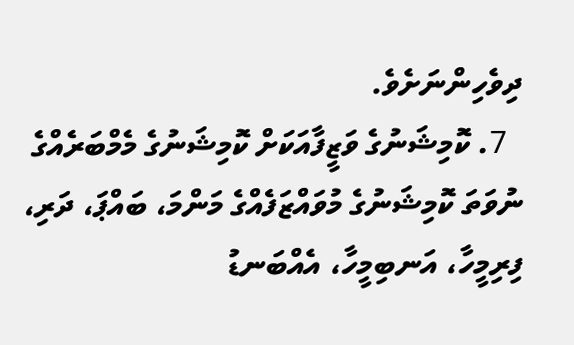ދިވެހިންނަށެވެ.
  7. ކޮމިޝަނުގެ ވަޒީފާއަކަށް ކޮމިޝަނުގެ މެމްބަރެއްގެ ނުވަތަ ކޮމިޝަނުގެ މުވައްޒަފެއްގެ މަންމަ، ބައްޕަ، ދަރި، ފިރިމީހާ، އަނބިމީހާ، އެއްބަނޑު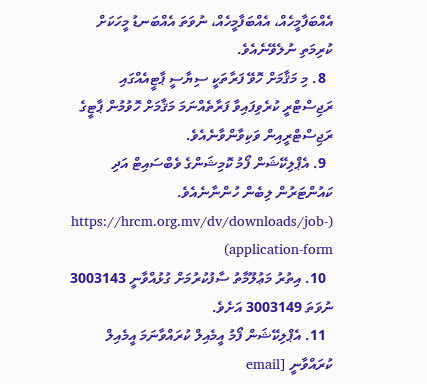އެއްބަފާމީހެއް، އެއްބަފާމީހެއް، ނުވަތަ އެއްބަނޑު މީހަކަށް ކުރިމަތި ނުލެވޭނެއެވެ.
  8. މި މަޤާމަށް ހޮވޭ ފަރާތަކީ ސިޔާސީ ޕާޓީއެއްގައި ރަޖިސްޓްރީ ކުރެވިފައިވާ ފަރާތެއްނަމަ މަޤާމަށް ހޮވުމުން ޕާޓީގެ ރަޖިސްޓްރީއިން ވަކިވާންވާނެއެވެ.
  9. އެޕްލިކޭޝަން ފޯމު ކޮމިޝަންގެ ވެބްސައިޓް އަދި ކައުންޓަރުން ލިބެން ހުންނާނެއެވެ. (https://hrcm.org.mv/dv/downloads/job-application-form)
  10. އިތުރު މަޢުލޫމާތު ސާފުކުރުމަށް ގުޅުއްވާނީ 3003143 ނުވަތަ 3003149 އަށެވެ.
  11. އެޕްލިކޭޝަން ފޯމު އީމެއިލް ކުރައްވާނަމަ އީމެއިލް ކުރައްވާނީ [email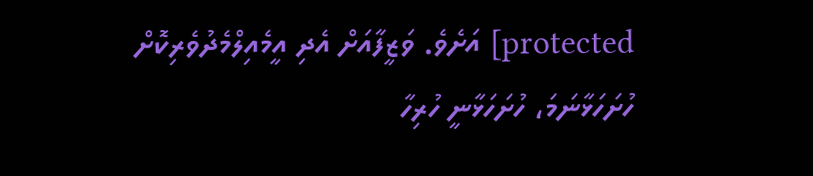protected] އަށެވެ. ވަޒީފާއަށް އެދި އީމެއިލްމެދުވެރިކޮށް ހުށަހަޅާނަމަ، ހުށަހަޅާނީ ހުރިހާ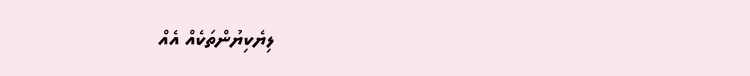ލިޔެކިޔުންތަކެއް އެއް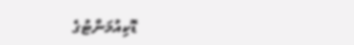ޑޮކިއުމަންޓުގެ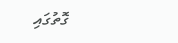ގޮތުގައި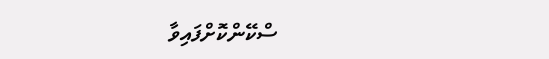ސްކޭންކޮށްފައިވާ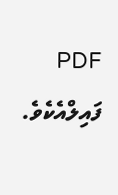PDF ފައިލްއެކެވެ.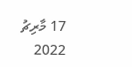17 މާރިޗު 2022